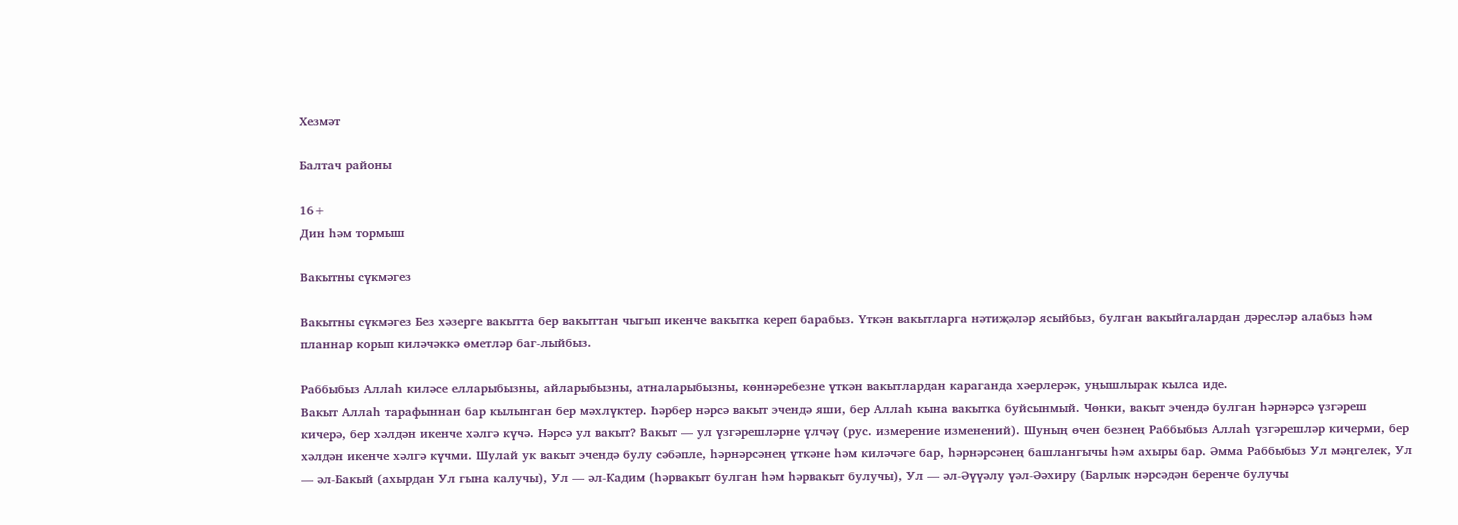Хезмәт

Балтач районы

16+
Дин һәм тормыш

Вакытны сүкмәгез

Вакытны сүкмәгез Без хәзерге вакытта бер вакыттан чыгып икенче вакытка кереп барабыз. Үткән вакытларга нәтиҗәләр ясыйбыз, булган вакыйгалардан дәресләр алабыз һәм планнар корып киләчәккә өметләр баг-лыйбыз.

Раббыбыз Аллаһ киләсе елларыбызны, айларыбызны, атналарыбызны, көннәребезне үткән вакытлардан караганда хәерлерәк, уңышлырак кылса иде.
Вакыт Аллаһ тарафыннан бар кылынган бер мәхлүктер. Һәрбер нәрсә вакыт эчендә яши, бер Аллаһ кына вакытка буйсынмый. Чөнки, вакыт эчендә булган һәрнәрсә үзгәреш кичерә, бер хәлдән икенче хәлгә күчә. Нәрсә ул вакыт? Вакыт — ул үзгәрешләрне үлчәү (рус. измерение изменений). Шуның өчен безнең Раббыбыз Аллаһ үзгәрешләр кичерми, бер хәлдән икенче хәлгә күчми. Шулай ук вакыт эчендә булу сәбәпле, һәрнәрсәнең үткәне һәм киләчәге бар, һәрнәрсәнең башлангычы һәм ахыры бар. Әмма Раббыбыз Ул мәңгелек, Ул — әл-Бакый (ахырдан Ул гына калучы), Ул — әл-Кадим (һәрвакыт булган һәм һәрвакыт булучы), Ул — әл-Әүүәлу үәл-Әәхиру (Барлык нәрсәдән беренче булучы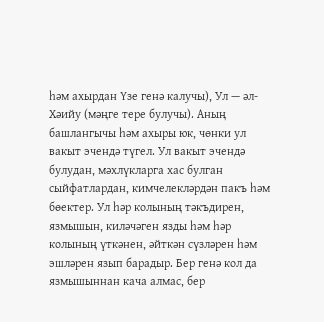һәм ахырдан Үзе генә калучы), Ул — әл-Хәийу (мәңге тере булучы). Аның башлангычы һәм ахыры юк, чөнки ул вакыт эчендә түгел. Ул вакыт эчендә булудан, мәхлүкларга хас булган сыйфатлардан, кимчелекләрдән пакъ һәм бөектер. Ул һәр колының тәкъдирен, язмышын, киләчәген язды һәм һәр колының үткәнен, әйткән сүзләрен һәм эшләрен язып барадыр. Бер генә кол да язмышыннан кача алмас, бер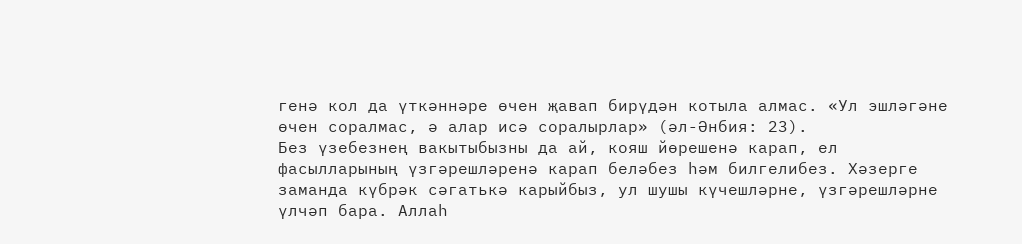генә кол да үткәннәре өчен җавап бирүдән котыла алмас. «Ул эшләгәне өчен соралмас, ә алар исә соралырлар» (әл-Әнбия: 23).
Без үзебезнең вакытыбызны да ай, кояш йөрешенә карап, ел фасылларының үзгәрешләренә карап беләбез һәм билгелибез. Хәзерге заманда күбрәк сәгатькә карыйбыз, ул шушы күчешләрне, үзгәрешләрне үлчәп бара. Аллаһ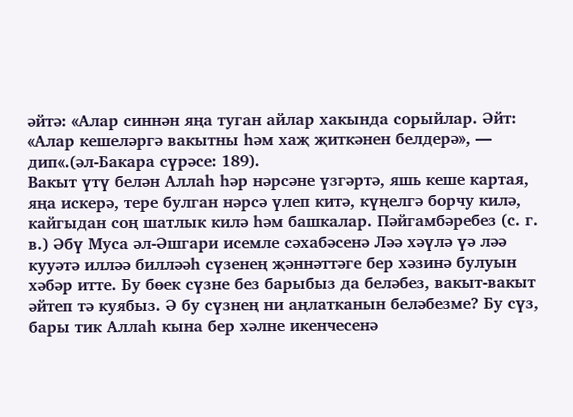әйтә: «Алар синнән яңа туган айлар хакында сорыйлар. Әйт: «Алар кешеләргә вакытны һәм хаҗ җиткәнен белдерә», — дип«.(әл-Бакара сүрәсе: 189).
Вакыт үтү белән Аллаһ һәр нәрсәне үзгәртә, яшь кеше картая, яңа искерә, тере булган нәрсә үлеп китә, күңелгә борчу килә, кайгыдан соң шатлык килә һәм башкалар. Пәйгамбәребез (с. г. в.) Әбү Муса әл-Әшгари исемле сәхабәсенә Ләә хәүлә үә ләә кууәтә илләә билләәһ сүзенең җәннәттәге бер хәзинә булуын хәбәр итте. Бу бөек сүзне без барыбыз да беләбез, вакыт-вакыт әйтеп тә куябыз. Ә бу сүзнең ни аңлатканын беләбезме? Бу сүз, бары тик Аллаһ кына бер хәлне икенчесенә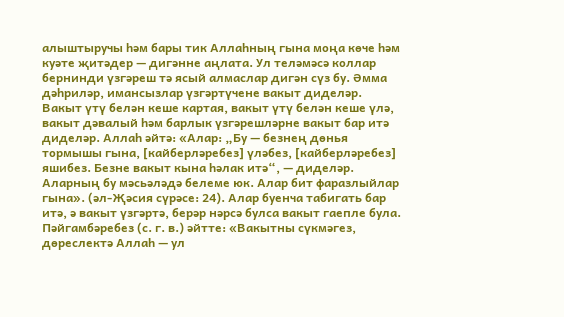алыштыручы һәм бары тик Аллаһның гына моңа көче һәм куәте җитәдер — дигәнне аңлата. Ул теләмәсә коллар бернинди үзгәреш тә ясый алмаслар дигән сүз бу. Әмма дәһриләр, имансызлар үзгәртүчене вакыт диделәр. Вакыт үтү белән кеше картая, вакыт үтү белән кеше үлә, вакыт дәвалый һәм барлык үзгәрешләрне вакыт бар итә диделәр. Аллаһ әйтә: «Алар: „Бу — безнең дөнья тормышы гына, [кайберләребез] үләбез, [кайберләребез] яшибез. Безне вакыт кына һәлак итә“, — диделәр. Аларның бу мәсьәләдә белеме юк. Алар бит фаразлыйлар гына». (әл-Җәсия сүрәсе: 24). Алар буенча табигать бар итә, ә вакыт үзгәртә, берәр нәрсә булса вакыт гаепле була. Пәйгамбәребез (с. г. в.) әйтте: «Вакытны сүкмәгез, дөреслектә Аллаһ — ул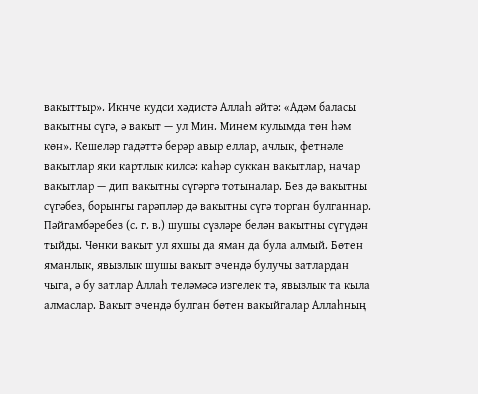вакыттыр». Икнче кудси хәдистә Аллаһ әйтә: «Адәм баласы вакытны сүгә, ә вакыт — ул Мин. Минем кулымда төн һәм көн». Кешеләр гадәттә берәр авыр еллар, ачлык, фетнәле вакытлар яки картлык килсә: каһәр суккан вакытлар, начар вакытлар — дип вакытны сүгәргә тотыналар. Без дә вакытны сүгәбез, борынгы гарәпләр дә вакытны сүгә торган булганнар. Пәйгамбәребез (с. г. в.) шушы сүзләре белән вакытны сүгүдән тыйды. Чөнки вакыт ул яхшы да яман да була алмый. Бөтен яманлык, явызлык шушы вакыт эчендә булучы затлардан чыга, ә бу затлар Аллаһ теләмәсә изгелек тә, явызлык та кыла алмаслар. Вакыт эчендә булган бөтен вакыйгалар Аллаһның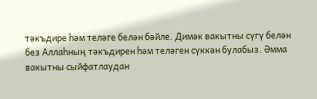тәкъдире һәм теләге белән бәйле. Димәк вакытны сүгү белән без Аллаһның тәкъдирен һәм теләген сүккән булабыз. Әмма вакытны сыйфатлаудан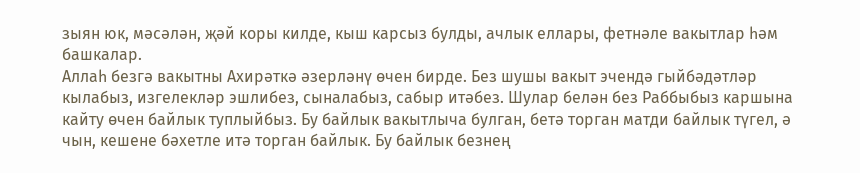зыян юк, мәсәлән, җәй коры килде, кыш карсыз булды, ачлык еллары, фетнәле вакытлар һәм башкалар.
Аллаһ безгә вакытны Ахирәткә әзерләнү өчен бирде. Без шушы вакыт эчендә гыйбәдәтләр кылабыз, изгелекләр эшлибез, сыналабыз, сабыр итәбез. Шулар белән без Раббыбыз каршына кайту өчен байлык туплыйбыз. Бу байлык вакытлыча булган, бетә торган матди байлык түгел, ә чын, кешене бәхетле итә торган байлык. Бу байлык безнең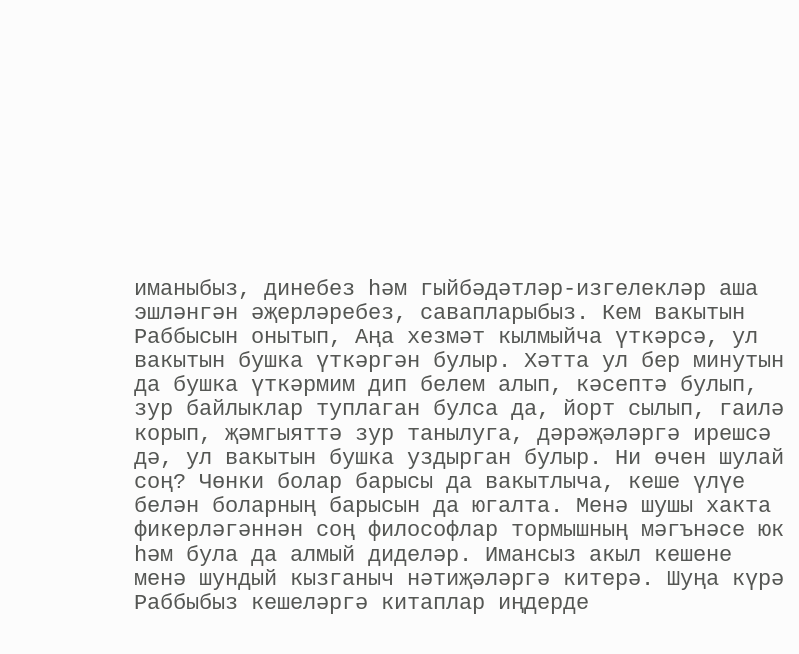иманыбыз, динебез һәм гыйбәдәтләр-изгелекләр аша эшләнгән әҗерләребез, савапларыбыз. Кем вакытын Раббысын онытып, Аңа хезмәт кылмыйча үткәрсә, ул вакытын бушка үткәргән булыр. Хәтта ул бер минутын да бушка үткәрмим дип белем алып, кәсептә булып, зур байлыклар туплаган булса да, йорт сылып, гаилә корып, җәмгыяттә зур танылуга, дәрәҗәләргә ирешсә дә, ул вакытын бушка уздырган булыр. Ни өчен шулай соң? Чөнки болар барысы да вакытлыча, кеше үлүе белән боларның барысын да югалта. Менә шушы хакта фикерләгәннән соң философлар тормышның мәгънәсе юк һәм була да алмый диделәр. Имансыз акыл кешене менә шундый кызганыч нәтиҗәләргә китерә. Шуңа күрә Раббыбыз кешеләргә китаплар иңдерде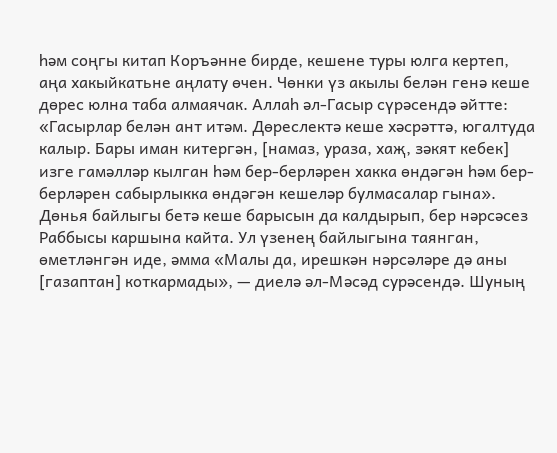һәм соңгы китап Коръәнне бирде, кешене туры юлга кертеп, аңа хакыйкатьне аңлату өчен. Чөнки үз акылы белән генә кеше дөрес юлна таба алмаячак. Аллаһ әл-Гасыр сүрәсендә әйтте: «Гасырлар белән ант итәм. Дөреслектә кеше хәсрәттә, югалтуда калыр. Бары иман китергән, [намаз, ураза, хаҗ, зәкят кебек] изге гамәлләр кылган һәм бер-берләрен хакка өндәгән һәм бер-берләрен сабырлыкка өндәгән кешеләр булмасалар гына». Дөнья байлыгы бетә кеше барысын да калдырып, бер нәрсәсез Раббысы каршына кайта. Ул үзенең байлыгына таянган, өметләнгән иде, әмма «Малы да, ирешкән нәрсәләре дә аны [газаптан] коткармады», — диелә әл-Мәсәд сурәсендә. Шуның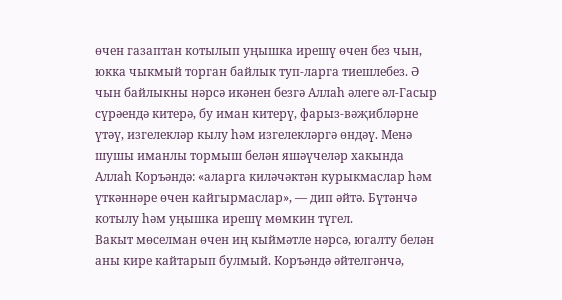өчен газаптан котылып уңышка ирешү өчен без чын, юкка чыкмый торган байлык туп-ларга тиешлебез. Ә чын байлыкны нәрсә икәнен безгә Аллаһ әлеге әл-Гасыр сүрәендә китерә, бу иман китерү, фарыз-вәҗибләрне үтәү, изгелекләр кылу һәм изгелекләргә өндәү. Менә шушы иманлы тормыш белән яшәүчеләр хакында Аллаһ Коръәндә: «аларга киләчәктән курыкмаслар һәм үткәннәре өчен кайгырмаслар», — дип әйтә. Бүтәнчә котылу һәм уңышка ирешү мөмкин түгел.
Вакыт мөселман өчен иң кыймәтле нәрсә, югалту белән аны кире кайтарып булмый. Коръәндә әйтелгәнчә,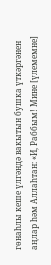гөнаһлы кеше үлгәндә вакытын бушка үткәргәнен аңлар һәм Аллаһтан: «И, Раббым! Мине [үлемемне]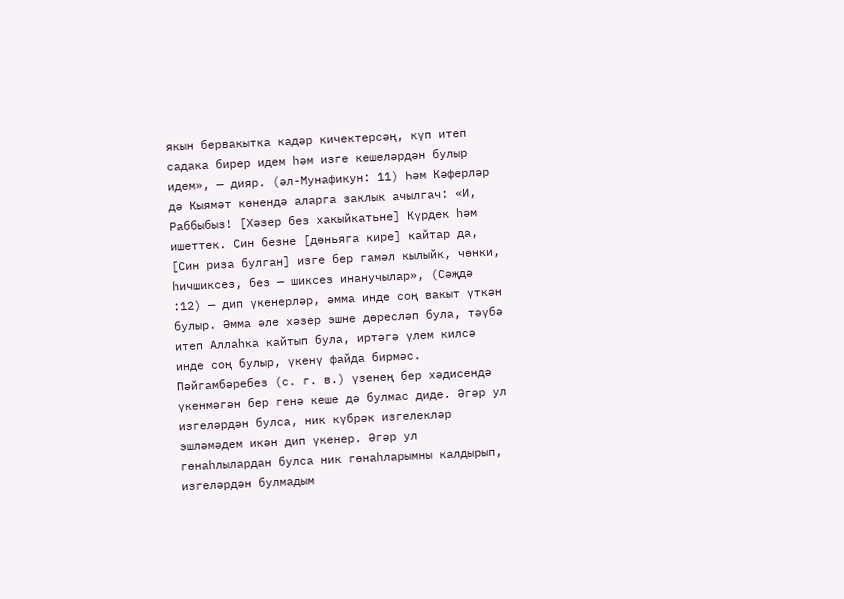якын бервакытка кадәр кичектерсәң, күп итеп садака бирер идем һәм изге кешеләрдән булыр идем», — дияр. (әл-Мунафикун: 11) Һәм Кәферләр дә Кыямәт көнендә аларга заклык ачылгач: «И, Раббыбыз! [Хәзер без хакыйкатьне] Күрдек һәм ишеттек. Син безне [дөньяга кире] кайтар да, [Син риза булган] изге бер гамәл кылыйк, чөнки, һичшиксез, без — шиксез инанучылар», (Сәҗдә :12) — дип үкенерләр, әмма инде соң вакыт үткән булыр. Әмма әле хәзер эшне дөресләп була, тәүбә итеп Аллаһка кайтып була, иртәгә үлем килсә инде соң булыр, үкенү файда бирмәс. Пәйгамбәребез (с. г. в.) үзенең бер хәдисендә үкенмәгән бер генә кеше дә булмас диде. Әгәр ул изгеләрдән булса, ник күбрәк изгелекләр эшләмәдем икән дип үкенер. Әгәр ул гөнаһлылардан булса ник гөнаһларымны калдырып, изгеләрдән булмадым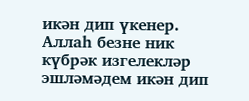икән дип үкенер. Аллаһ безне ник күбрәк изгелекләр эшләмәдем икән дип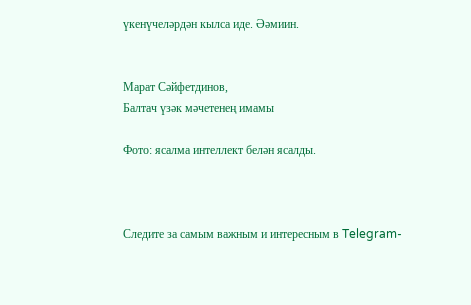үкенүчеләрдән кылса иде. Әәмиин.


Марат Сәйфетдинов,
Балтач үзәк мәчетенең имамы

Фото: ясалма интеллект белән ясалды.



Следите за самым важным и интересным в Telegram-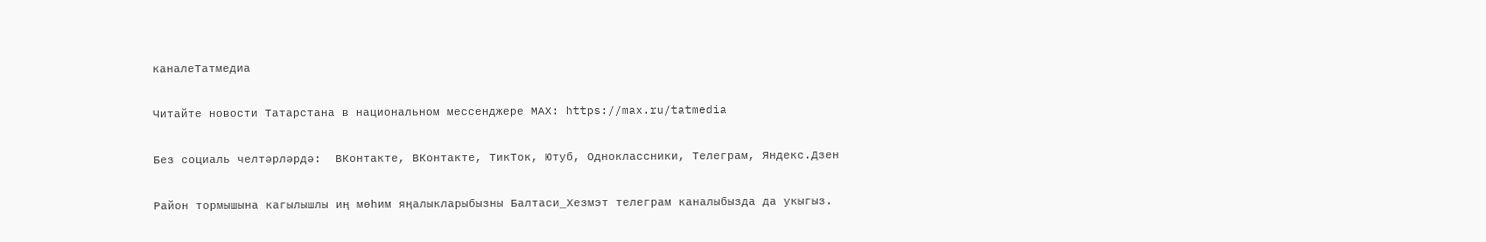каналеТатмедиа

Читайте новости Татарстана в национальном мессенджере MАХ: https://max.ru/tatmedia

Без социаль челтәрләрдә:  ВКонтакте, ВКонтакте, ТикТок, Ютуб, Одноклассники, Телеграм, Яндекс.Дзен

Район тормышына кагылышлы иң мөһим яңалыкларыбызны Балтаси_Хезмэт телеграм каналыбызда да укыгыз.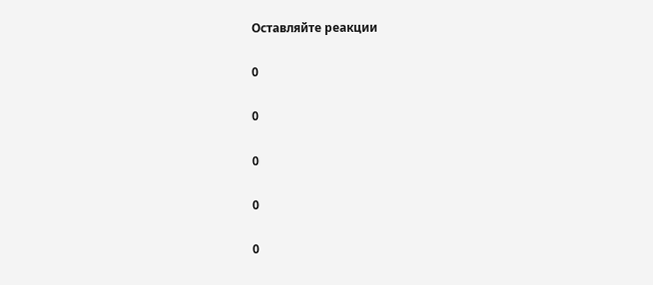Оставляйте реакции

0

0

0

0

0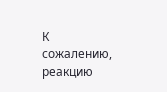К сожалению, реакцию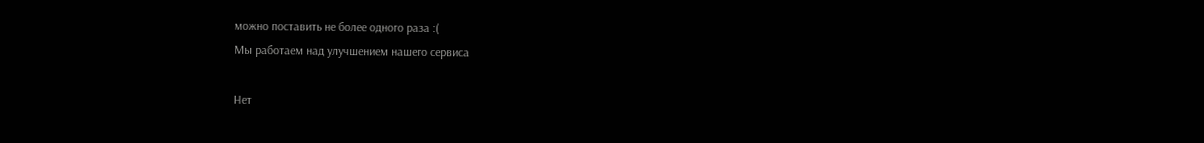можно поставить не более одного раза :(
Мы работаем над улучшением нашего сервиса

Нет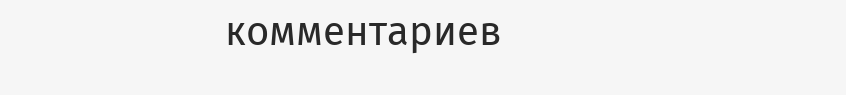комментариев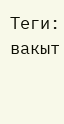Теги: вакыт